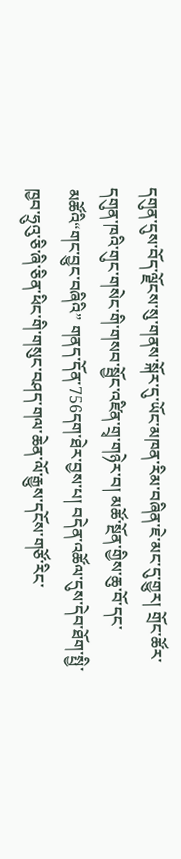དགུན་དུས་བོད་ལྗོངས་སུ་གནས་སྐོར་དུ་ཡོང་མཁན་རིམ་བཞིན་ཇེ་མང་དུ་གྱུར། གྲོང་ཚོར་དགུན་ཁའི་གུང་གསེང་གི་གསབ་སྦྱོང་འཛིན་གྲྭ་གཉེར་བ། མཚོ་སྔོན་གྱིས་ཆུ་བོ་དང་མཚོའི“གང་བྱུང་བཞིའི” གནད་དོན་756དག་ཐེར་བྱས་པ། བདེན་འཚོལ་དུས་དེབ་ཐོག་སྤྱི་ཁྱབ་ཧྲུའུ་ཅི་ཞི་ཅིན་ཕིང་གི་གསུང་བཤད་གལ་ཆེན་ལོ་རྒྱུས་དངོས་གཙོ་རིང་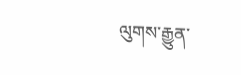ལུགས་རྒྱུན་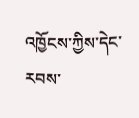འཁྱོངས་ཀྱིས་དེང་རབས་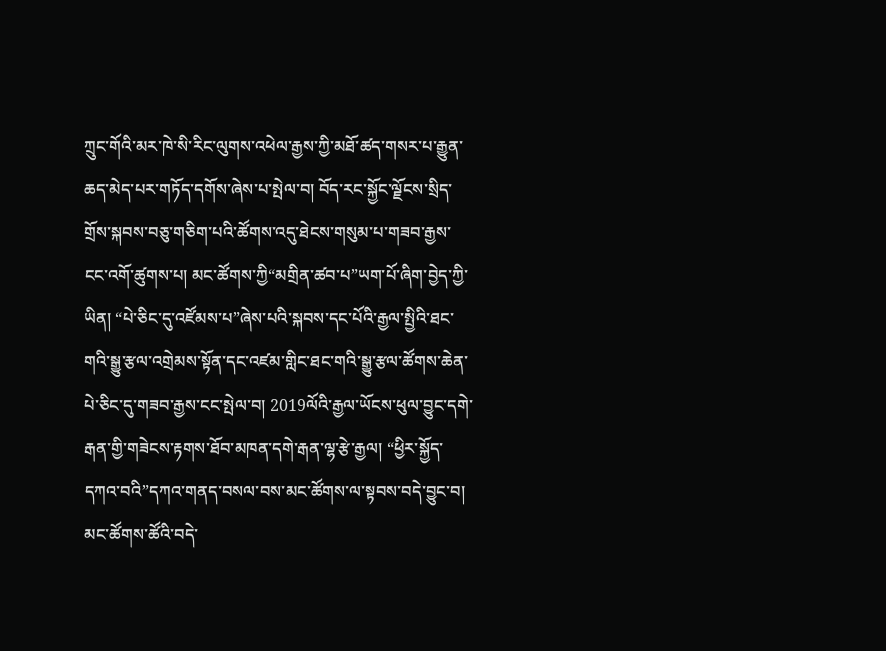ཀྲུང་གོའི་མར་ཁེ་སི་རིང་ལུགས་འཕེལ་རྒྱས་ཀྱི་མཐོ་ཚད་གསར་པ་རྒྱུན་ཆད་མེད་པར་གཏོད་དགོས་ཞེས་པ་སྤེལ་བ། བོད་རང་སྐྱོང་ལྗོངས་སྲིད་གྲོས་སྐབས་བཅུ་གཅིག་པའི་ཚོགས་འདུ་ཐེངས་གསུམ་པ་གཟབ་རྒྱས་ངང་འགོ་ཚུགས་པ། མང་ཚོགས་ཀྱི“མགྲིན་ཚབ་པ”ཡག་པོ་ཞིག་བྱེད་ཀྱི་ཡིན། “པེ་ཅིང་དུ་འཛོམས་པ”ཞེས་པའི་སྐབས་དང་པོའི་རྒྱལ་སྤྱིའི་ཐང་གའི་སྒྱུ་རྩལ་འགྲེམས་སྟོན་དང་འཛམ་གླིང་ཐང་གའི་སྒྱུ་རྩལ་ཚོགས་ཆེན་པེ་ཅིང་དུ་གཟབ་རྒྱས་ངང་སྤེལ་བ། 2019ལོའི་རྒྱལ་ཡོངས་ཕུལ་བྱུང་དགེ་རྒན་གྱི་གཟེངས་རྟགས་ཐོབ་མཁན་དགེ་རྒན་ལྷ་རྩེ་རྒྱལ། “ཕྱིར་སྐྱོད་དཀའ་བའི”དཀའ་གནད་བསལ་བས་མང་ཚོགས་ལ་སྟབས་བདེ་བྱུང་བ། མང་ཚོགས་ཚོའི་བདེ་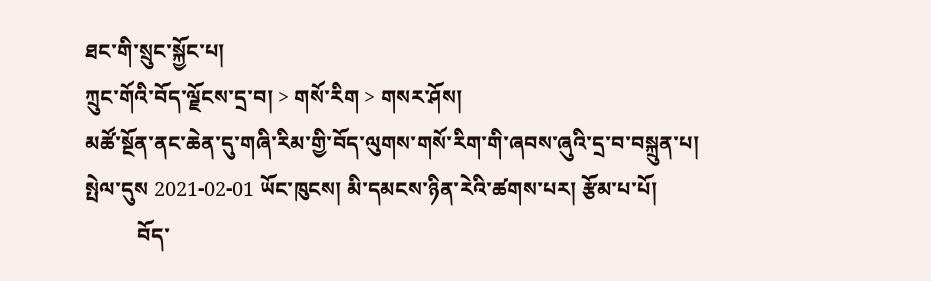ཐང་གི་སྲུང་སྐྱོང་པ།
ཀྲུང་གོའི་བོད་ལྗོངས་དྲ་བ། > གསོ་རིག > གསར་ཤོས།
མཚོ་སྔོན་ནང་ཆེན་དུ་གཞི་རིམ་གྱི་བོད་ལུགས་གསོ་རིག་གི་ཞབས་ཞུའི་དྲ་བ་བསྐྲུན་པ།
སྤེལ་དུས 2021-02-01 ཡོང་ཁུངས། མི་དམངས་ཉིན་རེའི་ཚགས་པར། རྩོམ་པ་པོ།
          བོད་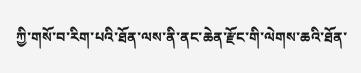ཀྱི་གསོ་བ་རིག་པའི་ཐོན་ལས་ནི་ནང་ཆེན་རྫོང་གི་ལེགས་ཆའི་ཐོན་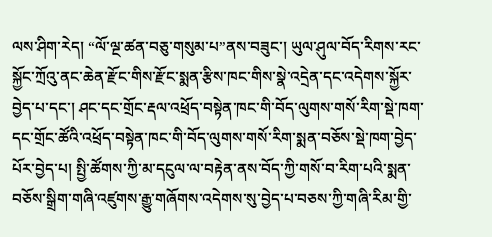ལས་ཤིག་རེད། “ལོ་ལྔ་ཚན་བཅུ་གསུམ་པ”ནས་བཟུང་། ཡུལ་ཤུལ་བོད་རིགས་རང་སྐྱོང་ཀྲོའུ་ནང་ཆེན་རྫོང་གིས་རྫོང་སྨན་རྩིས་ཁང་གིས་སྣེ་འདྲེན་དང་འདེགས་སྐྱོར་བྱེད་པ་དང་། ཤང་དང་གྲོང་རྡལ་འཕྲོད་བསྟེན་ཁང་གི་བོད་ལུགས་གསོ་རིག་སྡེ་ཁག་དང་གྲོང་ཚོའི་འཕྲོད་བསྟེན་ཁང་གི་བོད་ལུགས་གསོ་རིག་སྨན་བཅོས་སྡེ་ཁག་བྱེད་པོར་བྱེད་པ། སྤྱི་ཚོགས་ཀྱི་མ་དངུལ་ལ་བརྟེན་ནས་བོད་ཀྱི་གསོ་བ་རིག་པའི་སྨན་བཅོས་སྒྲིག་གཞི་འཛུགས་རྒྱུ་གཞོགས་འདེགས་སུ་བྱེད་པ་བཅས་ཀྱི་གཞི་རིམ་གྱི་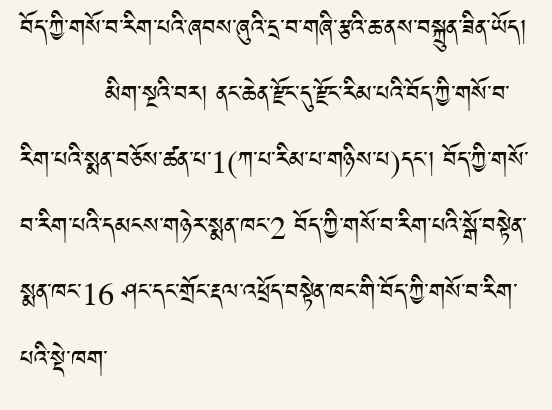བོད་ཀྱི་གསོ་བ་རིག་པའི་ཞབས་ཞུའི་དྲ་བ་གཞི་རྩའི་ཆ་ནས་བསྐྲུན་ཟིན་ཡོད།
          མིག་སྔའི་བར། ནང་ཆེན་རྫོང་དུ་རྫོང་རིམ་པའི་བོད་ཀྱི་གསོ་བ་རིག་པའི་སྨན་བཅོས་ཚན་པ་1(ཀ་པ་རིམ་པ་གཉིས་པ)དང་། བོད་ཀྱི་གསོ་བ་རིག་པའི་དམངས་གཉེར་སྨན་ཁང་2 བོད་ཀྱི་གསོ་བ་རིག་པའི་སྒོ་བསྟེན་སྨན་ཁང་16 ཤང་དང་གྲོང་རྡལ་འཕྲོད་བསྟེན་ཁང་གི་བོད་ཀྱི་གསོ་བ་རིག་པའི་སྡེ་ཁག་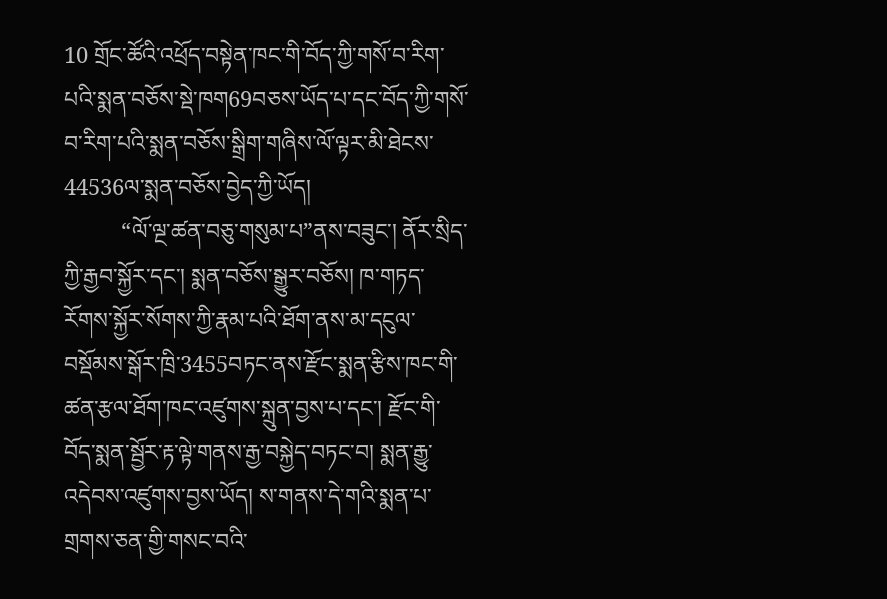10 གྲོང་ཚོའི་འཕྲོད་བསྟེན་ཁང་གི་བོད་ཀྱི་གསོ་བ་རིག་པའི་སྨན་བཅོས་སྡེ་ཁག69བཅས་ཡོད་པ་དང་བོད་ཀྱི་གསོ་བ་རིག་པའི་སྨན་བཅོས་སྒྲིག་གཞིས་ལོ་ལྟར་མི་ཐེངས་44536ལ་སྨན་བཅོས་བྱེད་ཀྱི་ཡོད།
          “ལོ་ལྔ་ཚན་བཅུ་གསུམ་པ”ནས་བཟུང་། ནོར་སྲིད་ཀྱི་རྒྱབ་སྐྱོར་དང་། སྨན་བཅོས་སྒྱུར་བཅོས། ཁ་གཏད་རོགས་སྐྱོར་སོགས་ཀྱི་རྣམ་པའི་ཐོག་ནས་མ་དངུལ་བསྡོམས་སྒོར་ཁྲི་3455བཏང་ནས་རྫོང་སྨན་རྩིས་ཁང་གི་ཚན་རྩལ་ཐོག་ཁང་འཛུགས་སྐྲུན་བྱས་པ་དང་། རྫོང་གི་བོད་སྨན་སྦྱོར་རྟ་ལྟེ་གནས་རྒྱ་བསྐྱེད་བཏང་བ། སྨན་རྒྱུ་འདེབས་འཛུགས་བྱས་ཡོད། ས་གནས་དེ་གའི་སྨན་པ་གྲགས་ཅན་གྱི་གསང་བའི་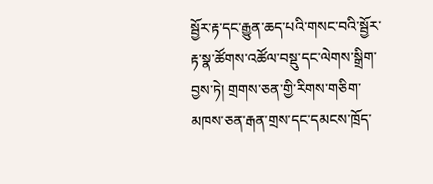སྦྱོར་རྟ་དང་རྒྱུན་ཆད་པའི་གསང་བའི་སྦྱོར་རྟ་སྣ་ཚོགས་འཚོལ་བསྡུ་དང་ལེགས་སྒྲིག་བྱས་ཏེ། གྲགས་ཅན་གྱི་རིགས་གཅིག་མཁས་ཅན་རྒན་གྲས་དང་དམངས་ཁྲོད་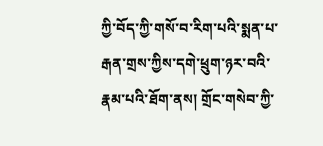ཀྱི་བོད་ཀྱི་གསོ་བ་རིག་པའི་སྨན་པ་རྒན་གྲས་ཀྱིས་དགེ་ཕྲུག་ཉར་བའི་རྣམ་པའི་ཐོག་ནས། གྲོང་གསེབ་ཀྱི་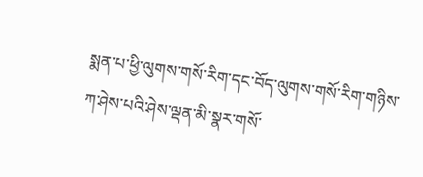སྨན་པ་ཕྱི་ལུགས་གསོ་རིག་དང་བོད་ལུགས་གསོ་རིག་གཉིས་ཀ་ཤེས་པའི་ཤེས་ལྡན་མི་སྣར་གསོ་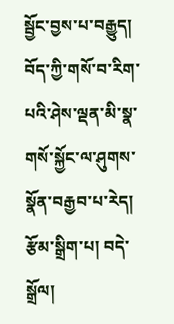སྦྱོང་བྱས་པ་བརྒྱུད། བོད་ཀྱི་གསོ་བ་རིག་པའི་ཤེས་ལྡན་མི་སྣ་གསོ་སྐྱོང་ལ་ཤུགས་སྣོན་བརྒྱབ་པ་རེད།
རྩོམ་སྒྲིག་པ། བདེ་སྒྲོལ།